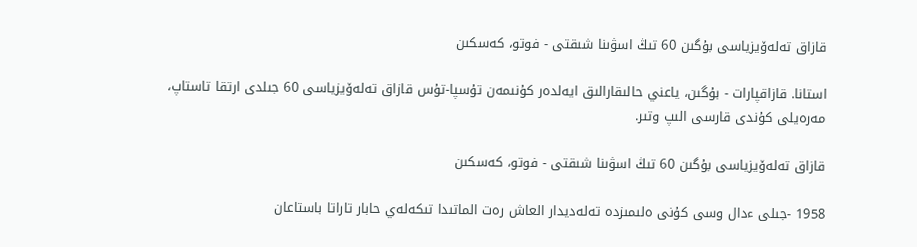قازاق تەلەۆيزياسى بۇگىن 60 تىڭ اسۋىنا شىقتى - فوتو، كەسكىن

استانا. قازاقپارات - بۇگىن، ياعني حالىقارالىق ايەلدەر كۇنىمەن تۇسپا-تۇس قازاق تەلەۆيزياسى 60 جىلدى ارتقا تاستاپ، مەرەيلى كۇندى قارسى الىپ وتىر.

قازاق تەلەۆيزياسى بۇگىن 60 تىڭ اسۋىنا شىقتى - فوتو، كەسكىن

1958 -جىلى ءدال وسى كۇنى ەلىمىزدە تەلەديدار العاش رەت الماتىدا تىكەلەي حابار تاراتا باستاعان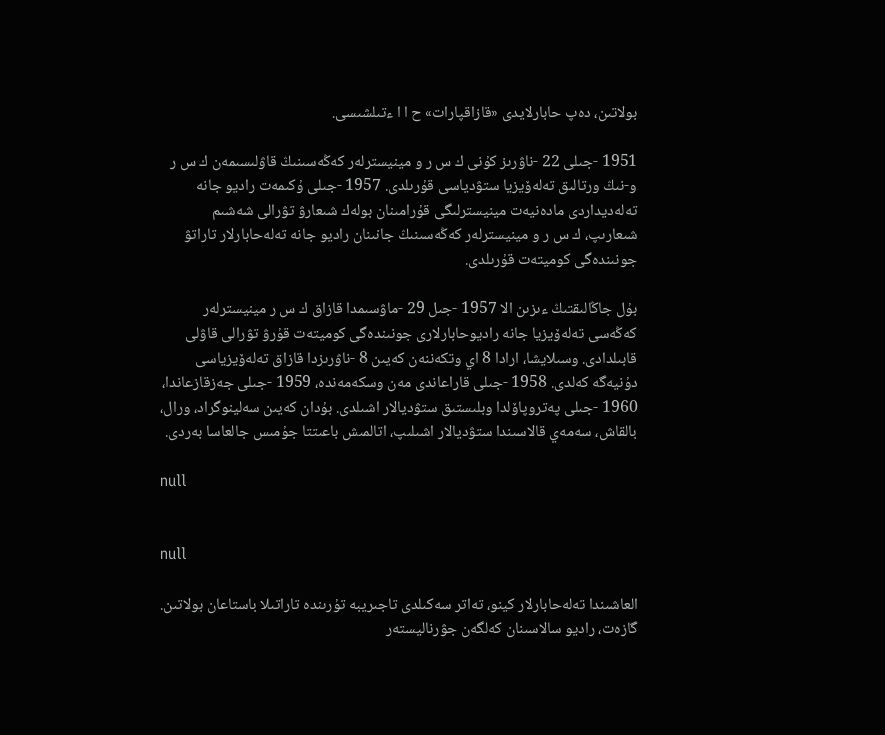بولاتىن، دەپ حابارلايدى «قازاقپارات» ح ا ا ءتىلشىسى.

1951 -جىلى 22 -ناۋرىز كۇنى ك س ر و مينيسترلەر كەڭەسىنىڭ قاۋلىسىمەن ك س ر و-نىڭ ورتالىق تەلەۆيزيا ستۋدياسى قۇرىلدى. 1957 -جىلى ۇكىمەت راديو جانە تەلەديداردى مادەنيەت مينيسترلىگى قۇرامىنان بولەك شىعارۋ تۋرالى شەشىم شىعارىپ، ك س ر و مينيسترلەر كەڭەسىنىڭ جانىنان راديو جانە تەلەحابارلار تاراتۋ جونىندەگى كوميتەت قۇرىلدى.

بۇل جاڭالىقتىڭ ءىزىن الا 1957 -جىل 29 -ماۋسىمدا قازاق ك س ر مينيسترلەر كەڭەسى تەلەۆيزيا جانە راديوحابارلارى جونىندەگى كوميتەت قۇرۋ تۋرالى قاۋلى قابىلدادى. وسىلايشا، ارادا 8 اي وتكەننەن كەيىن 8 -ناۋرىزدا قازاق تەلەۆيزياسى دۇنيەگە كەلدى. 1958 -جىلى قاراعاندى مەن وسكەمەندە، 1959 -جىلى جەزقازعاندا، 1960 -جىلى پەتروپاۆلدا وبلىستىق ستۋديالار اشىلدى. بۇدان كەيىن سەلينوگراد، ورال، بالقاش، سەمەي قالاسىندا ستۋديالار اشىلىپ، اتالمىش باعىتتا جۇمىس جالعاسا بەردى.

null


null

العاشىندا تەلەحابارلار كينو، تەاتر سەكىلدى تاجىريبە تۇرىندە تاراتىلا باستاعان بولاتىن. گازەت، راديو سالاسىنان كەلگەن جۋرناليستەر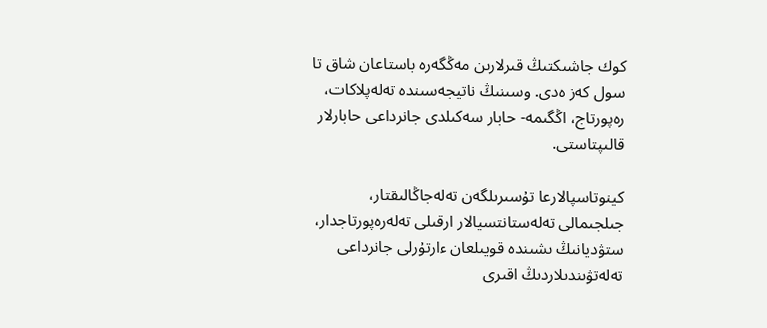كوك جاشىكتىڭ قىرلارىن مەڭگەرە باستاعان شاق تا سول كەز ەدى. وسىنىڭ ناتيجەسىندە تەلەپلاكات، رەپورتاج، اڭگىمە- حابار سەكىلدى جانرداعى حابارلار قالىپتاستى.

كينوتاسپالارعا تۇسىرىلگەن تەلەجاڭالىقتار، جىلجىمالى تەلەستانتسيالار ارقىلى تەلەرەپورتاجدار، ستۋديانىڭ ىشىندە قويىلعان ءارتۇرلى جانرداعى تەلەتۋىندىلاردىڭ اقىرى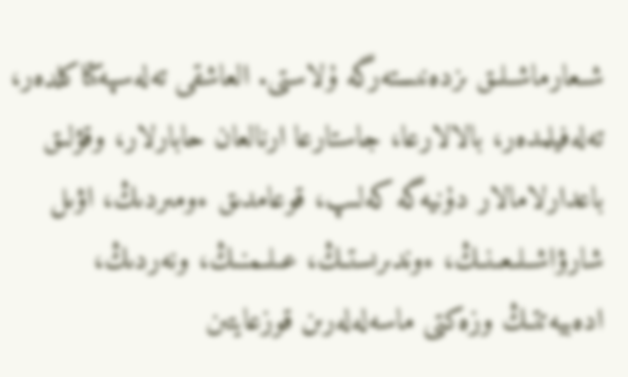شىعارماشىلىق ىزدەنىستەرگە ۇلاستى. العاشقى تەلەسپەكتاكلدەر، تەلەفيلمدەر، بالالارعا، جاستارعا ارنالعان حابارلار، وقۋلىق باعدارلامالار دۇنيەگە كەلىپ، قوعامدىق ءومىردىڭ، اۋىل شارۋاشىلىعىنىڭ، ءوندىرىستىڭ، عىلىمنىڭ، ونەردىڭ، ادەبيەتتىڭ وزەكتى ماسەلەلەرىن قوزعايتىن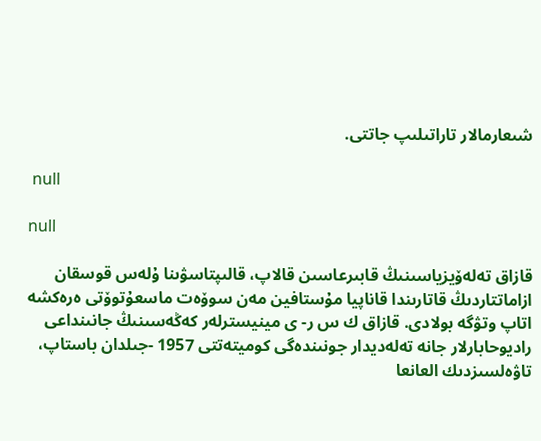شىعارمالار تاراتىلىپ جاتتى.

 null

null

قازاق تەلەۆيزياسىنىڭ قابىرعاسىن قالاپ، قالىپتاسۋىنا ۇلەس قوسقان ازاماتتاردىڭ قاتارىندا قاناپيا مۇستافين مەن سوۆەت ماسعۇتوۆتى ەرەكشە اتاپ وتۋگە بولادى. قازاق ك س ر- ى مينيسترلەر كەڭەسىنىڭ جانىنداعى راديوحابارلار جانە تەلەديدار جونىندەگى كوميتەتتى 1957 -جىلدان باستاپ، تاۋەلسىزدىك العانعا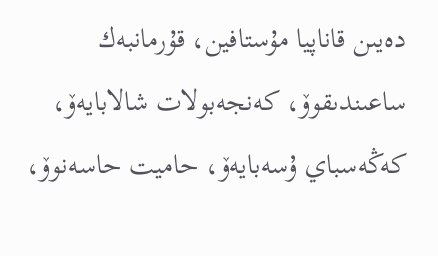دەيىن قاناپيا مۇستافين، قۇرمانبەك ساعىندىقوۆ، كەنجەبولات شالابايەۆ، كەڭەسباي ۇسەبايەۆ، حاميت حاسەنوۆ،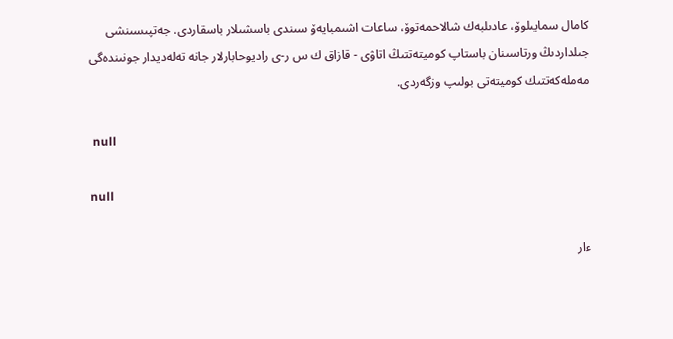كامال سمايىلوۆ، عادىلبەك شالاحمەتوۆ، ساعات اشىمبايەۆ سىندى باسشىلار باسقاردى. جەتپىسىنشى جىلداردىڭ ورتاسىنان باستاپ كوميتەتتىڭ اتاۋى - قازاق ك س ر-ى راديوحابارلار جانە تەلەديدار جونىندەگى مەملەكەتتىك كوميتەتى بولىپ وزگەردى.

 null

null

ءار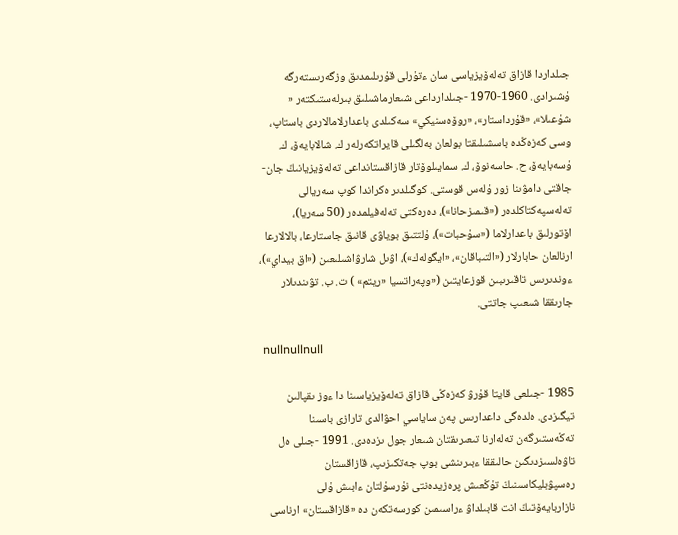جىلداردا قازاق تەلەۆيزياسى سان ءتۇرلى قۇرىلىمدىق وزگەرىستەرگە ۇشىرادى. 1960-1970 -جىلدارداعى شىعارماشىلىق بىرلەستىكتەر « شۇعىلا»، «قۇرداستار»، «روۆەسنيكي» سەكىلدى باعدارلامالاردى باستاپ، وسى كەزەڭدە باسشىلىقتا بولعان بەلگىلى قايراتكەرلەر ك. شالابايەۆ، ك. ۇسەبايەۆ، ح. حاسەنوۆ، ك. سمايىلوۆتار قازاقستانداعى تەلەۆيزيانىڭ جان- جاقتى دامۋىنا زور ۇلەس قوستى. كوگىلدىر ەكراندا كوپ سەريالى تەلەسپەكتاكلدەر («قىمىزحانا»)، دەرەكتى تەلەفيلمدەر (50 سەريا)، اۆتورلىق باعدارلاما («سۇحبات»)، ۇلتتىق بوياۋى قانىق جاستارعا، بالالارعا ارنالعان حابارلار («التىباقان»، «ايگولەك»)، اۋىل شارۋاشىلىعىن («اق بيداي»)، ءوندىرىس تاقىرىبىن قوزعايتىن («وپەراتسيا «ريتم» ) ت. ب. تۋىندىلار جارىققا شىعىپ جاتتى.

 nullnullnull

1985 -جىلعى قايتا قۇرۋ كەزەڭى قازاق تەلەۆيزياسىنا دا ءوز ىقپالىن تيگىزدى. ەلدەگى داعدارىس پەن ساياسي احۋالدى تارازى باسىنا تەڭەستىرگەن تەلەارنا تىعىرىقتان شىعار جول ىزدەدى. 1991 -جىلى ەل تاۋەلسىزدىگىن حالىققا ءبىرىنشى بوپ جەتكىزىپ، قازاقستان رەسپۋبليكاسىنىڭ تۇڭعىش پرەزيدەنتى نۇرسۇلتان ءابىش ۇلى نازاربايەۆتىڭ انت قابىلداۋ ءراسىمىن كورسەتكەن دە «قازاقستان» ارناسى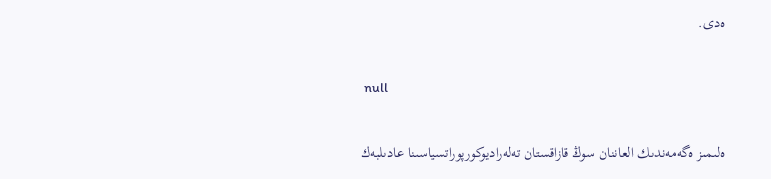ەدى.

 null

ەلىمىز ەگەمەندىك العاننان سوڭ قازاقستان تەلەراديوكورپوراتسياسىنا عادىلبەك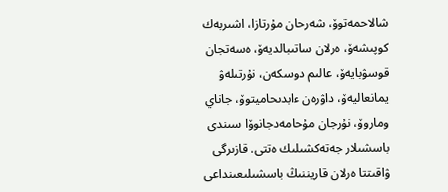شالاحمەتوۆ، شەرحان مۇرتازا، اشىربەك كوپىشەۆ، ەرلان ساتىبالديەۆ، ەسەتجان قوسۋبايەۆ، عالىم دوسكەن، نۇرتىلەۋ يمانعاليەۆ، داۋرەن ءابدىحاميتوۆ، جاناي وماروۆ، نۇرجان مۇحامەدجانوۆا سىندى باسشىلار جەتەكشىلىك ەتتى. قازىرگى ۋاقىتتا ەرلان قاريننىڭ باسشىلىعىنداعى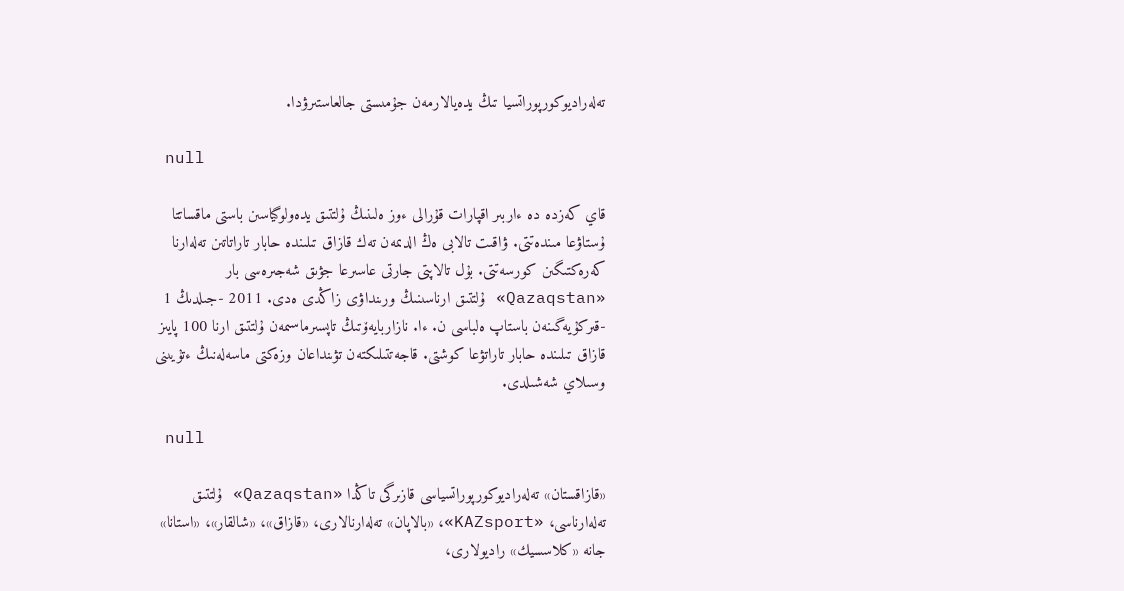تەلەراديوكورپوراتسيا تىڭ يدەيالارمەن جۇمىستى جالعاستىرۋدا.

 null

قاي كەزدە دە ءاربىر اقپارات قۇرالى ءوز ەلىنىڭ ۇلتتىق يدەولوگياسىن باستى ماقساتتا ۇستاۋعا مىندەتتى. ۋاقىت تالابى ەڭ الدىمەن تەك قازاق تىلىندە حابار تاراتاتىن تەلەارنا كەرەكتىگىن كورسەتتى. بۇل تالاپتى جارتى عاسىرعا جۋىق شەجىرەسى بار «Qazaqstan» ۇلتتىق ارناسىنىڭ ورىنداۋى زاڭدى ەدى. 2011 -جىلدىڭ 1 -قىركۇيەگىنەن باستاپ ەلباسى ن. ءا. نازاربايەۆتىڭ تاپسىرماسىمەن ۇلتتىق ارنا 100 پايىز قازاق تىلىندە حابار تاراتۋعا كوشتى. قاجەتتىلىكتەن تۋىنداعان وزەكتى ماسەلەنىڭ ءتۇيىنى وسىلاي شەشىلدى.

 null

«قازاقستان» تەلەراديوكورپوراتسياسى قازىرگى تاڭدا «Qazaqstan» ۇلتتىق تەلەارناسى، «KAZsport»، «بالاپان» تەلەارنالارى، «قازاق»، «شالقار»، «استانا» جانە «كلاسسيك» راديولارى،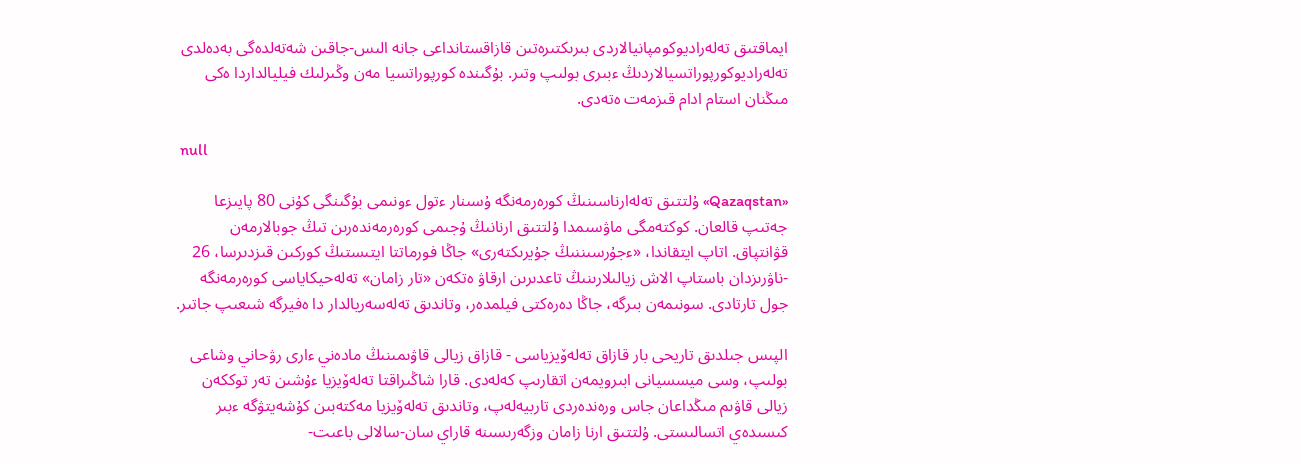ايماقتىق تەلەراديوكومپانيالاردى بىرىكتىرەتىن قازاقستانداعى جانە الىس-جاقىن شەتەلدەگى بەدەلدى تەلەراديوكورپوراتسيالاردىڭ ءبىرى بولىپ وتىر. بۇگىندە كورپوراتسيا مەن وڭىرلىك فيليالداردا ەكى مىڭنان استام ادام قىزمەت ەتەدى.

 null

«Qazaqstan» ۇلتتىق تەلەارناسىنىڭ كورەرمەنگە ۇسىنار ءتول ءونىمى بۇگىنگى كۇنى 80 پايىزعا جەتىپ قالعان. كوكتەمگى ماۋسىمدا ۇلتتىق ارنانىڭ ۇجىمى كورەرمەندەرىن تىڭ جوبالارمەن قۋانتپاق. اتاپ ايتقاندا، «ءجۇرسىننىڭ جۇيرىكتەرى» جاڭا فورماتتا ايتىستىڭ كوركىن قىزدىرسا، 26 -ناۋرىزدان باستاپ الاش زيالىلارىنىڭ تاعدىرىن ارقاۋ ەتكەن «تار زامان» تەلەحيكاياسى كورەرمەنگە جول تارتادى. سونىمەن بىرگە، جاڭا دەرەكتى فيلمدەر، وتاندىق تەلەسەريالدار دا ەفيرگە شىعىپ جاتىر.

الپىس جىلدىق تاريحى بار قازاق تەلەۆيزياسى - قازاق زيالى قاۋىمىنىڭ مادەني ءارى رۋحاني وشاعى بولىپ، وسى ميسسيانى ابىرويمەن اتقارىپ كەلەدى. قارا شاڭىراقتا تەلەۆيزيا ءۇشىن تەر توككەن زيالى قاۋىم مىڭداعان جاس ورەندەردى تاربيەلەپ، وتاندىق تەلەۆيزيا مەكتەبىن كۇشەيتۋگە ءبىر كىسىدەي اتسالىستى. ۇلتتىق ارنا زامان وزگەرىسىنە قاراي سان-سالالى باعىت-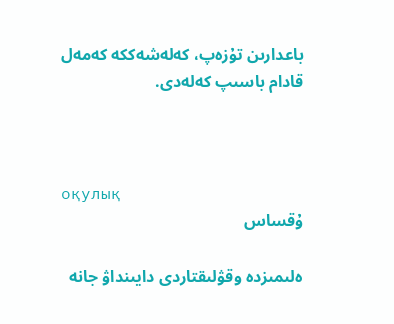باعدارىن تۇزەپ، كەلەشەككە كەمەل قادام باسىپ كەلەدى.



оқулық
ۇقساس

ەلىمىزدە وقۋلىقتاردى دايىنداۋ جانە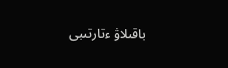باقىلاۋ ءتارتىبى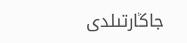جاڭارتىلدى